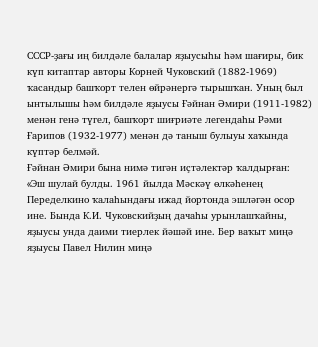СССР-ҙағы иң билдәле балалар яҙыусыһы һәм шағиры, бик күп китаптар авторы Корней Чуковский (1882-1969) ҡасандыр башҡорт телен өйрәнергә тырышҡан. Уның был ынтылышы һәм билдәле яҙыусы Ғәйнан Әмири (1911-1982) менән генә түгел, башҡорт шиғриәте легендаһы Рәми Ғарипов (1932-1977) менән дә таныш булыуы хаҡында күптәр белмәй.
Ғәйнан Әмири бына нимә тигән иҫтәлектәр ҡалдырған:
«Эш шулай булды. 1961 йылда Мәскәү өлкәһенең Переделкино ҡалаһындағы ижад йортонда эшләгән осор ине. Бында К.И. Чуковскийҙың дачаһы урынлашҡайны, яҙыусы унда даими тиерлек йәшәй ине. Бер ваҡыт миңә яҙыусы Павел Нилин миңә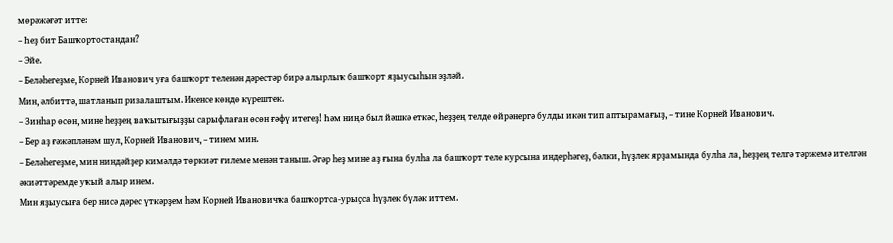мөрәжәғәт итте:
– Һеҙ бит Башҡортостандан?
– Эйе.
– Беләһегеҙме, Корней Иванович уға башҡорт теленән дәрестәр бирә алырлыҡ башҡорт яҙыусыһын эҙләй.
Мин, әлбиттә, шатланып ризалаштым. Икенсе көндө күрештек.
– Зинһар өсөн, мине һеҙҙең ваҡытығыҙҙы сарыфлаған өсөн ғәфү итегеҙ! Һәм ниңә был йәшкә еткәс, һеҙҙең телде өйрәнергә булды икән тип аптырамағыҙ, – тине Корней Иванович.
– Бер аҙ ғәжәпләнәм шул, Корней Иванович, – тинем мин.
– Беләһегеҙме, мин ниндәйҙер кимәлдә төркиәт ғилеме менән таныш. Әгәр һеҙ мине аҙ ғына булһа ла башҡорт теле курсына индерһәгеҙ, бәлки, һүҙлек ярҙамында булһа ла, һеҙҙең телгә тәржемә ителгән әкиәттәремде уҡый алыр инем.
Мин яҙыусыға бер нисә дәрес үткәрҙем һәм Корней Ивановичҡа башҡортса-урыҫса һүҙлек бүләк иттем.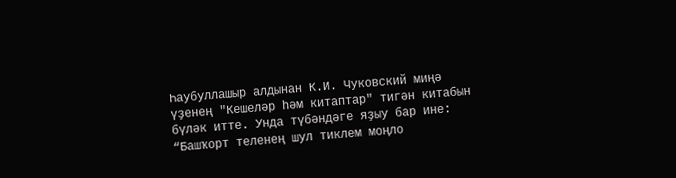Һаубуллашыр алдынан К.И. Чуковский миңә үҙенең "Кешеләр һәм китаптар" тигән китабын бүләк итте. Унда түбәндәге яҙыу бар ине: “Башҡорт теленең шул тиклем моңло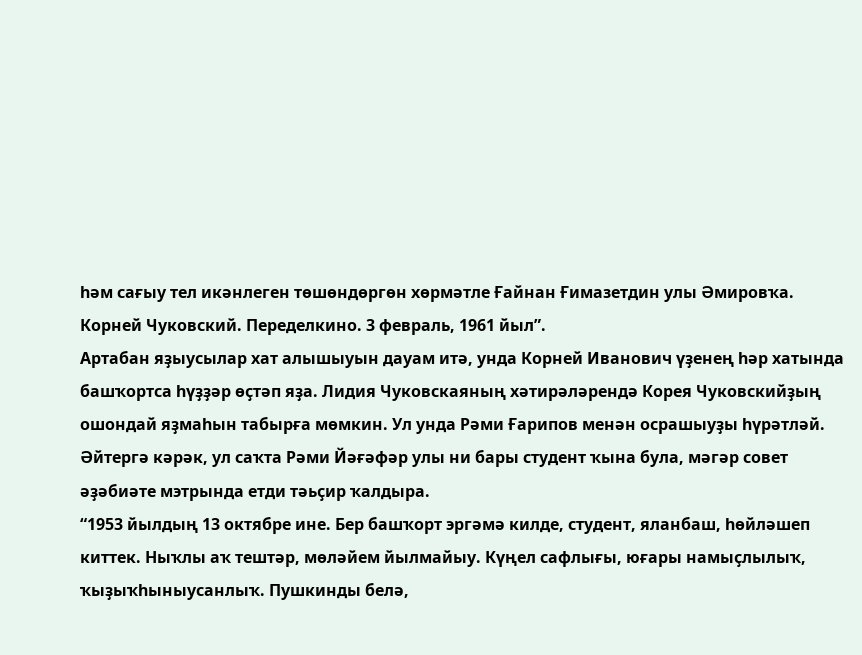һәм сағыу тел икәнлеген төшөндөргөн хөрмәтле Ғайнан Ғимазетдин улы Әмировҡа. Корней Чуковский. Переделкино. 3 февраль, 1961 йыл”.
Артабан яҙыусылар хат алышыуын дауам итә, унда Корней Иванович үҙенең һәр хатында башҡортса һүҙҙәр өҫтәп яҙа. Лидия Чуковскаяның хәтирәләрендә Корея Чуковскийҙың ошондай яҙмаһын табырға мөмкин. Ул унда Рәми Ғарипов менән осрашыуҙы һүрәтләй. Әйтергә кәрәк, ул саҡта Рәми Йәғәфәр улы ни бары студент ҡына була, мәгәр совет әҙәбиәте мэтрында етди тәьҫир ҡалдыра.
“1953 йылдың 13 октябре ине. Бер башҡорт эргәмә килде, студент, яланбаш, һөйләшеп киттек. Ныҡлы аҡ тештәр, мөләйем йылмайыу. Күңел сафлығы, юғары намыҫлылыҡ, ҡыҙыҡһыныусанлыҡ. Пушкинды белә,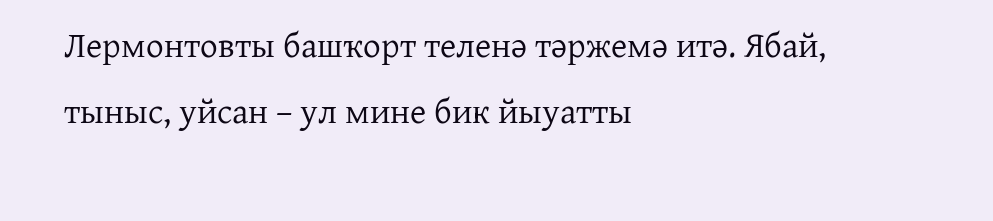Лермонтовты башҡорт теленә тәржемә итә. Ябай, тыныс, уйсан – ул мине бик йыуатты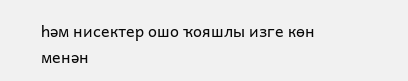һәм нисектер ошо ҡояшлы изге көн менән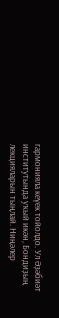гармонияла кеүек тойолдо. Ул Әҙәбиәт институтында уҡый икән, Бондиҙың лекцияларын тыңлай. Ниңәлер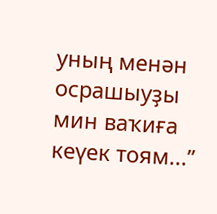уның менән осрашыуҙы мин ваҡиға кеүек тоям...”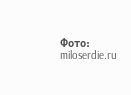Фото: miloserdie.ru